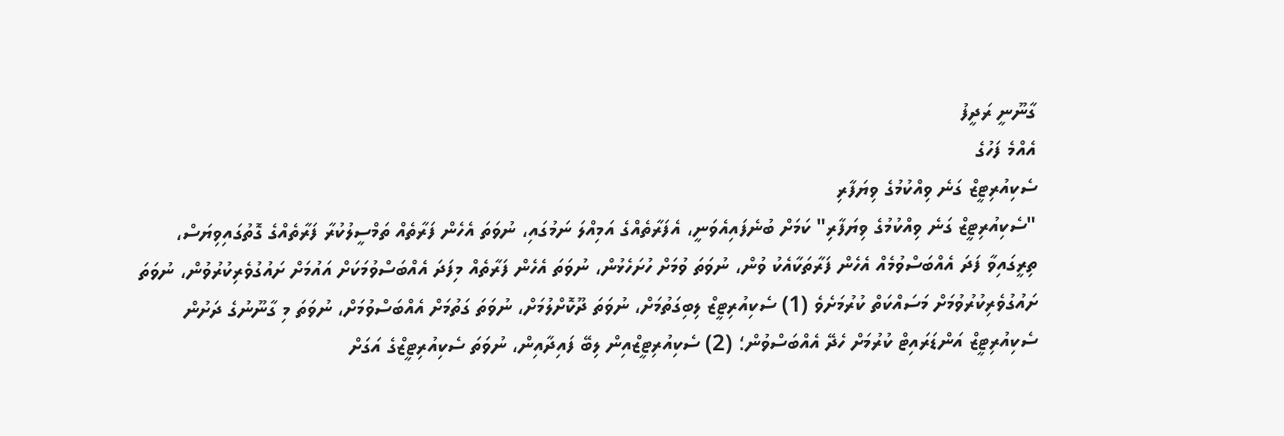ގާނޫނީ ރަދީފު
އެއްމެ ފަހުގެ
ސެކިއުރިޓީޒް ގަނެ ވިއްކުމުގެ ވިޔަފާރި
"ސެކިއުރިޓީޒް ގަނެ ވިއްކުމުގެ ވިޔަފާރި" ކަމަށް ބުނެފައިއެވަނީ، އެފަރާތެއްގެ އަމިއްލަ ނަމުގައި، ނުވަތަ އެހެން ފަރާތެއް ތަމްސީލުކުރާ ފަރާތެއްގެ ގޮތުގައިވިޔަސް، ތިރީގައިވާ ފަދަ އެއްބަސްވުމެއް އެހެން ފަރާތަކާއެކު ވުން، ނުވަތަ ވުމަށް ހުށަހެޅުން، ނުވަތަ އެހެން ފަރާތެއް މިފަދަ އެއްބަސްވުމަކަށް އައުމަށް ށައުގުވެރިކުރުވުން، ނުވަތަ ށައުގުވެރިކުރުވުމަށް މަސައްކަތް ކުރުމަށެވެ (1) ސެކިއުރިޓީޒް ލިބިގަތުމަށް، ނުވަތަ ދޫކޮށްލުމަށް، ނުވަތަ ގަތުމަށް އެއްބަސްވުމަށް، ނުވަތަ މި ގާނޫނުގެ ދަށުން ސެކިއުރިޓީޒް އަންޑަރައިޓް ކުރުމަށް ހެދޭ އެއްބަސްވުން؛ (2) ސެކިއުރިޓީޒްއިން ލިބޭ ފައިދާއިން، ނުވަތަ ސެކިއުރިޓީޒްގެ އަގަށް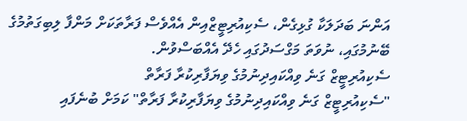އަންނަ ބަދަލަކާ ގުޅިގެން، ސެކިއުރިޓީޒްއިން އެއްވެސް ފަރާތަކަށް މަންފާ ލިބިގަތުމުގެ ބޭނުމުގައި، ނުވަތަ މަގްސަދުގައި ހެދޭ އެއްބަސްވުން.
ސެކިއުރިޓީޒް ގަނެ ވިއްކައިދިނުމުގެ ވިޔަފާރިކުރާ ފަރާތް
"ސެކިއުރިޓީޒް ގަނެ ވިއްކައިދިނުމުގެ ވިޔަފާރިކުރާ ފަރާތް" ކަމަށް ބުނެފައި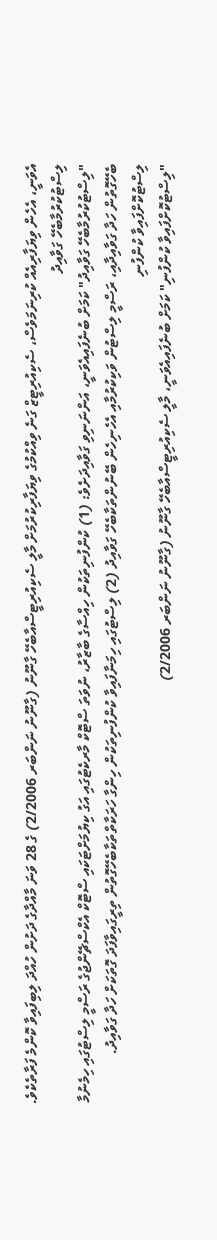އެވަނީ، އެހެން ވިޔަފާރިއެއް ކުރިނަމަވެސް، ސެކިއުރިޓީޒް ގަނެ ވިއްކުމުގެ ވިޔަފާރިކުރުމަށް މާލީ ސެކިއުރިޓީސްއާބެހޭ ގާނޫނު (ގާނޫނު ނަންބަރ 2/2006) ގެ 28 ވަނަ މާއްދާގެ ދަށުން ހުއްދަ ލިބިފައިވާ ކޮންމެ ފަރާތެކެވެ.
ލިސްޓުކުރުމާބެހޭ ގަވާއިދު
"ލިސްޓުކުރުމާބެހޭ ގަވާއިދު" ކަމަށް ބުނެފައިއެވަނީ، އަންނަނިވި ގަވާއިދަށެވެ: (1) ކުންފުނިތަކުން ހިއްސާގެ ބާޒާރު، ނުވަތަ ސްޓޮކް މާރކެޓުގައި އަގު ކިޔުމަށްޓަކައި ސްޓޮކް އެކްސްޗޭންޖުގެ ރަސްމީ ލިސްޓުގައި ހިމެނުމާ ބެހޭގޮތުން ހަދާ ގަވާއިދާއި، ރަސްމީ ލިސްޓުން ވަކިކުރުމާއި އެހެނިހެން ބޭނުންތަކާބެހޭ ގަވާއިދު (2) ލިސްޓުގައި ހިމަނާފައިވާ ކުންފުނިތަކުން ހިންގާ ހަރަކާތްތަކާބެހޭގޮތުން ތިރީގައިވާފަދަ ގޮތަކަށް ހަދާ ގަވާއިދު.
ލިސްޓުކޮށްފައިވާ ކުންފުނި
"ލިސްޓުކޮށްފައިވާ ކުންފުނި" ކަމަށް ބުނެފައިއެވަނީ، މާލީ ސެކިއުރިޓީސްއާބެހޭ ގާނޫނު (ގާނޫނު ނަންބަރ 2/2006)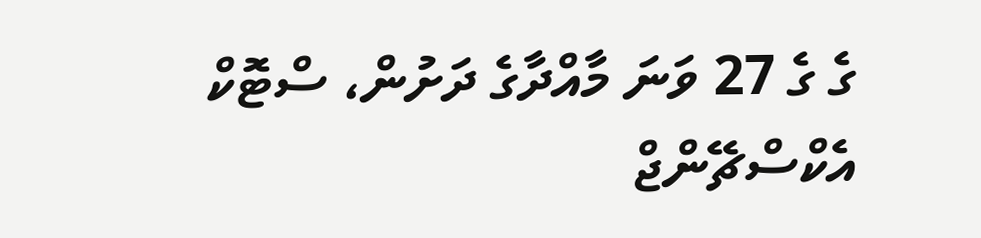ގެ ގެ 27 ވަނަ މާއްދާގެ ދަށުން، ސްޓޮކް އެކްސްޗޭންޖް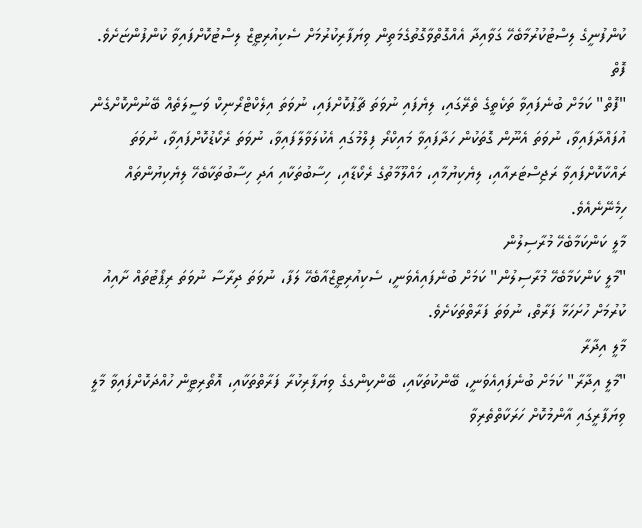ކުންފުނީގެ ލިސްޓުކުރުމާބެހޭ ގަވާއިދާ އެއްގޮތްވާގޮތުގެމަތިން ވިޔަފާރިކުރުމަށް ސެކިއުރިޓީޒް ލިސްޓުކޮށްފައިވާ ކުންފުންޏަށެވެ.
ފޮތް
"ފޮތް" ކަމަށް ބުނެފައިވާ ތަކެތީގެ ތެރޭގައި، ލިޔެފައި ނުވަތަ ޗާޕުކޮށްފައި، ނުވަތަ އިލެކްޓްރޯނިކް ވަސީލަތެއް ބޭނުންކޮށްގެން އުފައްދާފައިވާ، ނުވަތަ އެނޫން ގޮތަކުން ހަދާފައިވާ މައިކްރޯ ފިލްމުގައި އެކުލަވާލާފައިވާ، ނުވަތަ ރެކޯޑުކޮށްފައިވާ، ނުވަތަ ރައްކާކޮށްފައިވާ ރަޖިސްޓަރއާއި، ލިޔެކިޔުމާއި، މައްލޫމާތުގެ ރެކޯޑާއި، ހިސާބުތަކާއި އަދި ހިސާބުތަކާބެހޭ ލިޔެކިޔުންތައް ހިމެނޭނެއެވެ.
މާލީ ކަންކަމާބެހޭ މުރާސިލުން
"މާލީ ކަންކަމާބެހޭ މުރާސިލުން" ކަމަށް ބުނެފައިއެވަނީ، ސެކިއުރިޓީޒްއާބެހޭ ލަފާ، ނުވަތަ ދިރާސާ ނުވަތަ ރިޕޯޓުތައް ށާއިއު ކުރުމަށް ހުށަހަޅާ ފަރާތް، ނުވަތަ ފަރާތްތަކަށެވެ.
މާލީ އިދާރާ
"މާލީ އިދާރާ" ކަމަށް ބުނެފައިއެވަނީ، ބޭންކުތަކާއި، ބޭންކިންގގެ ވިޔަފާރިކުރާ ފަރާތްތަކާއި، އޮތޯރިޓީން ހުއްދަކޮށްފައިވާ މާލީ ވިޔަފާރީގައި އާންމުކޮށް ހަރަކާތްތެރިވާ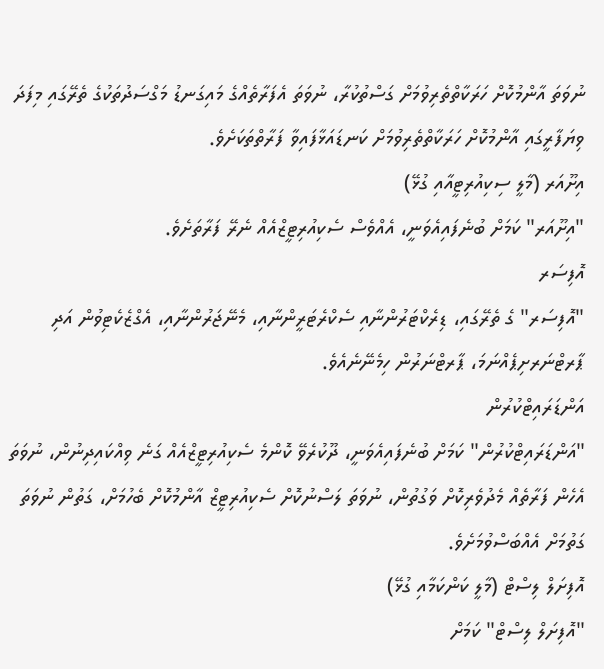ނުވަތަ އާންމުކޮށް ހަރަކާތްތެރިވުމަށް ގަސްތުކުރާ، ނުވަތަ އެފަރާތެއްގެ މައިގަނޑު މަގްސަދުތަކުގެ ތެރޭގައި މިފަދަ ވިޔަފާރީގައި އާންމުކޮށް ހަރަކާތްތެރިވުމަށް ކަނޑައަޅާފައިވާ ފަރާތްތަކަށެވެ.
އިށޫއަރ (މާލީ ސިކިއުރިޓީއާއި ގުޅޭ)
"އިށޫއަރ" ކަމަށް ބުނެފައިއެވަނީ، އެއްވެސް ސެކިއުރިޓީޒްއެއް ނެރޭ ފަރާތަށެވެ.
އޮފިސަރ
"އޮފިސަރ" ގެ ތެރޭގައި، ޑިރެކްޓަރުންނާއި ސެކްރެޓަރީންނާއި، މެނޭޖަރުންނާއި، އެގްޒެކެޓިވުން އަދި ޕާރޓްނަރށިޕެއްނަމަ، ޕާރޓްނަރުން ހިމެނޭނެއެވެ.
އަންޑަރައިޓްކުރުން
"އަންޑަރައިޓްކުރުން" ކަމަށް ބުނެފައިއެވަނީ، ދޫކުރެވޭ ކޮންމެ ސެކިއުރިޓީޒްއެއް ގަނެ ވިއްކައިދިނުން، ނުވަތަ އެހެން ފަރާތެއް މެދުވެރިކޮށް ވަގުތުން، ނުވަތަ ލަސްނުކޮށް ސެކިއުރިޓީޒް އާންމުކޮށް ބެހުމަށް، ގަތުން ނުވަތަ ގަތުމަށް އެއްބަސްވުމަށެވެ.
އޮފިށަލް ލިސްޓް (މާލީ ކަންކަމާއި ގުޅޭ)
"އޮފިށަލް ލިސްޓް" ކަމަށް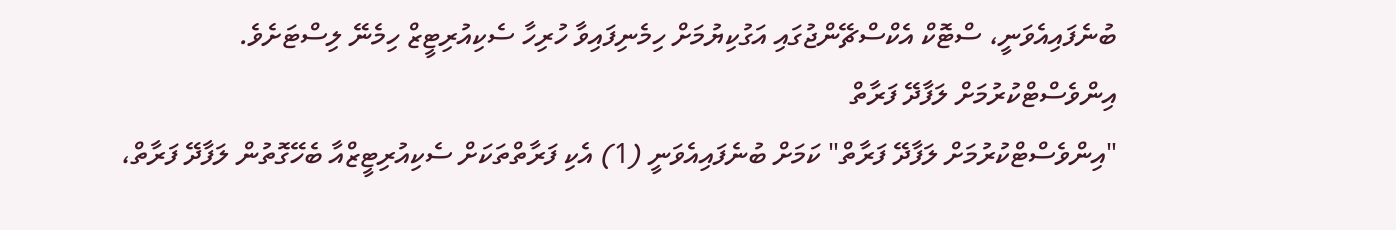ބުނެފައިއެވަނީ، ސްޓޮކް އެކްސްޗޭންޖުގައި އަގުކިޔުމަށް ހިމެނިފައިވާ ހުރިހާ ސެކިއުރިޓީޒް ހިމެނޭ ލިސްޓަށެވެ.
އިންވެސްޓްކުރުމަށް ލަފާދޭ ފަރާތް
"އިންވެސްޓްކުރުމަށް ލަފާދޭ ފަރާތް" ކަމަށް ބުނެފައިއެވަނީ (1) އެކި ފަރާތްތަކަށް ސެކިއުރިޓީޒްއާ ބެހޭގޮތުން ލަފާދޭ ފަރާތް،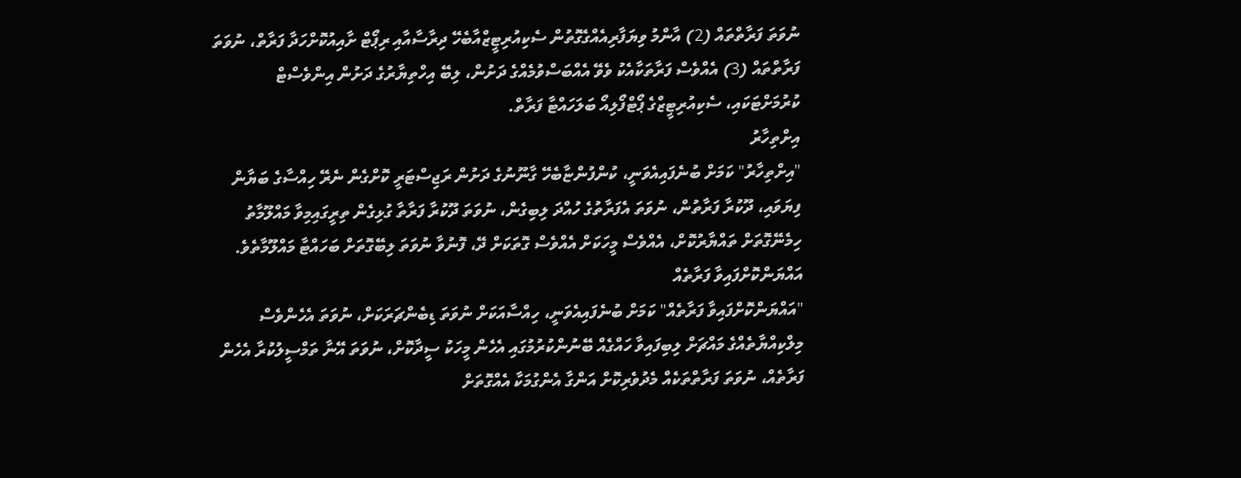ނުވަތަ ފަރާތްތައް (2) އާންމު ވިޔަފާރިއެއްގެގޮތުން ސެކިއުރިޓީޒްއާބެހޭ ދިރާސާއާއި ރިޕޯޓް ށާއިއުކޮށްހަދާ ފަރާތް، ނުވަތަ ފަރާތްތައް (3) އެއްވެސް ފަރާތަކާއެކު ވެވޭ އެއްބަސްވުމެއްގެ ދަށުން، ލިބޭ އިހްތިޔާރުގެ ދަށުން އިންވެސްޓް ކުރުމަށްޓަކައި، ސެކިއުރިޓީޒްގެ ޕޯޓްފޯލިއޯ ބަލަހައްޓާ ފަރާތް.
އިށްތިހާރު
"އިށްތިހާރު" ކަމަށް ބުނެފައިއެވަނީ، ކުންފުންޏާބެހޭ ގާނޫނުގެ ދަށުން ރަޖިސްޓަރީ ކޮށްގެން ނެރޭ ހިއްސާގެ ބަޔާން ފިޔަވައި، ދޫކުރާ ފަރާތުން، ނުވަތަ އެފަރާތުގެ ހުއްދަ ލިބިގެން، ނުވަތަ ދޫކުރާ ފަރާތާ ގުޅިގެން ތިރީގައިމިވާ މައްލޫމާތު ހިމެނޭގޮތަށް ތައްޔާރުކޮށް، އެއްވެސް މީހަކަށް އެއްވެސް ގޮތަކަށް ދޭ، ފޮނުވާ ނުވަތަ ލިބޭގޮތަށް ބަހައްޓާ މައްލޫމާތެވެ.
އައްޔަންކޮށްފައިވާ ފަރާތެއް
"އައްޔަންކޮށްފައިވާ ފަރާތެއް" ކަމަށް ބުނެފައިއެވަނީ، ހިއްސާއަކަށް ނުވަތަ ޑިބެންޗަރަކަށް، ނުވަތަ އެހެންވެސް މިލްކިއްޔާތެއްގެ މައްޗަށް ލިބިފައިވާ ހައްގެއް ބޭނުންކުރުމުގައި އެހެން މީހަކު ސީދާކޮށް، ނުވަތަ އޭނާ ތަމްސީލުކުރާ އެހެން ފަރާތެއް، ނުވަތަ ފަރާތްތަކެއް މެދުވެރިކޮށް އަންގާ އެންގުމަކާ އެއްގޮތަށް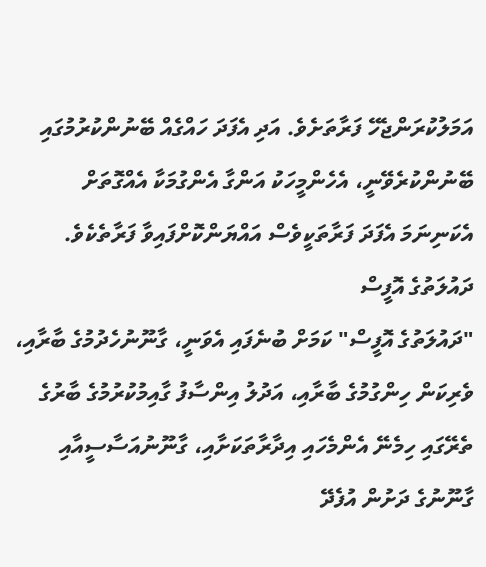އަމަލުކުރަންޖެހޭ ފަރާތަށެވެ. އަދި އެފަދަ ހައްގެއް ބޭނުންކުރުމުގައި ބޭނުންކުރެވޭނީ، އެހެންމީހަކު އަންގާ އެންގުމަކާ އެއްގޮތަށް އެކަނިނަމަ އެފަދަ ފަރާތަކީވެސް އައްޔަންކޮށްފައިވާ ފަރާތެކެވެ.
ދައުލަތުގެ އޮފީސް
"ދައުލަތުގެ އޮފީސް" ކަމަށް ބުނެފައި އެވަނީ، ގާނޫނުހެދުމުގެ ބާރާއި، ވެރިކަން ހިންގުމުގެ ބާރާއި، އަދުލު އިންސާފު ގާއިމުކުރުމުގެ ބާރުގެ ތެރޭގައި ހިމެނޭ އެންމެހައި އިދާރާތަކަށާއި، ގާނޫނުއަސާސީއާއި ގާނޫނުގެ ދަށުން އުފެދޭ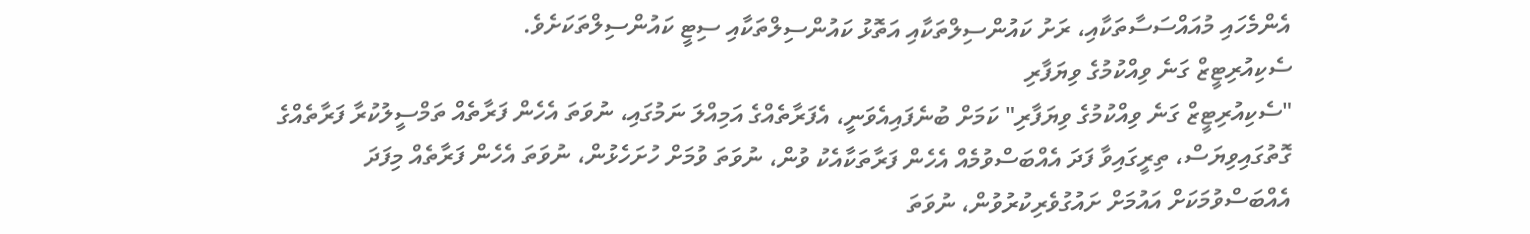އެންމެހައި މުއައްސަސާތަކާއި، ރަށު ކައުންސިލްތަކާއި އަތޮޅު ކައުންސިލްތަކާއި ސިޓީ ކައުންސިލްތަކަށެވެ.
ސެކިއުރިޓީޒް ގަނެ ވިއްކުމުގެ ވިޔަފާރި
"ސެކިއުރިޓީޒް ގަނެ ވިއްކުމުގެ ވިޔަފާރި" ކަމަށް ބުނެފައިއެވަނީ، އެފަރާތެއްގެ އަމިއްލަ ނަމުގައި، ނުވަތަ އެހެން ފަރާތެއް ތަމްސީލުކުރާ ފަރާތެއްގެ ގޮތުގައިވިޔަސް، ތިރީގައިވާ ފަދަ އެއްބަސްވުމެއް އެހެން ފަރާތަކާއެކު ވުން، ނުވަތަ ވުމަށް ހުށަހެޅުން، ނުވަތަ އެހެން ފަރާތެއް މިފަދަ އެއްބަސްވުމަކަށް އައުމަށް ށައުގުވެރިކުރުވުން، ނުވަތަ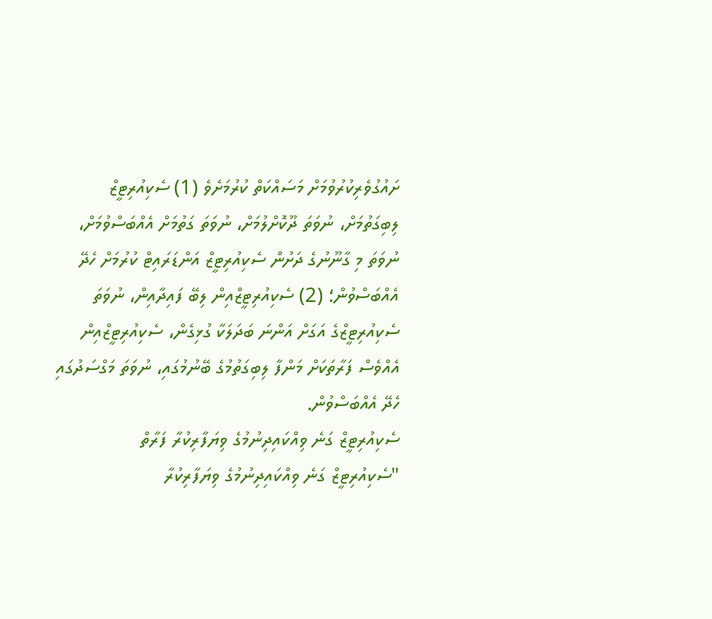ށައުގުވެރިކުރުވުމަށް މަސައްކަތް ކުރުމަށެވެ (1) ސެކިއުރިޓީޒް ލިބިގަތުމަށް، ނުވަތަ ދޫކޮށްލުމަށް، ނުވަތަ ގަތުމަށް އެއްބަސްވުމަށް، ނުވަތަ މި ގާނޫނުގެ ދަށުން ސެކިއުރިޓީޒް އަންޑަރައިޓް ކުރުމަށް ހެދޭ އެއްބަސްވުން؛ (2) ސެކިއުރިޓީޒްއިން ލިބޭ ފައިދާއިން، ނުވަތަ ސެކިއުރިޓީޒްގެ އަގަށް އަންނަ ބަދަލަކާ ގުޅިގެން، ސެކިއުރިޓީޒްއިން އެއްވެސް ފަރާތަކަށް މަންފާ ލިބިގަތުމުގެ ބޭނުމުގައި، ނުވަތަ މަގްސަދުގައި ހެދޭ އެއްބަސްވުން.
ސެކިއުރިޓީޒް ގަނެ ވިއްކައިދިނުމުގެ ވިޔަފާރިކުރާ ފަރާތް
"ސެކިއުރިޓީޒް ގަނެ ވިއްކައިދިނުމުގެ ވިޔަފާރިކުރާ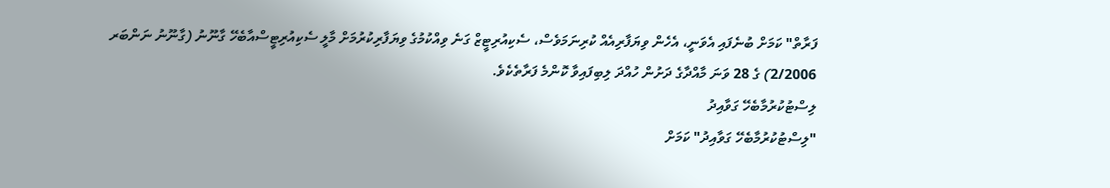ފަރާތް" ކަމަށް ބުނެފައި އެވަނީ، އެހެން ވިޔަފާރިއެއް ކުރިނަމަވެސް، ސެކިއުރިޓީޒް ގަނެ ވިއްކުމުގެ ވިޔަފާރިކުރުމަށް މާލީ ސެކިއުރިޓީސްއާބެހޭ ގާނޫނު (ގާނޫނު ނަންބަރ 2/2006) ގެ 28 ވަނަ މާއްދާގެ ދަށުން ހުއްދަ ލިބިފައިވާ ކޮންމެ ފަރާތެކެވެ.
ލިސްޓުކުރުމާބެހޭ ގަވާއިދު
"ލިސްޓުކުރުމާބެހޭ ގަވާއިދު" ކަމަށް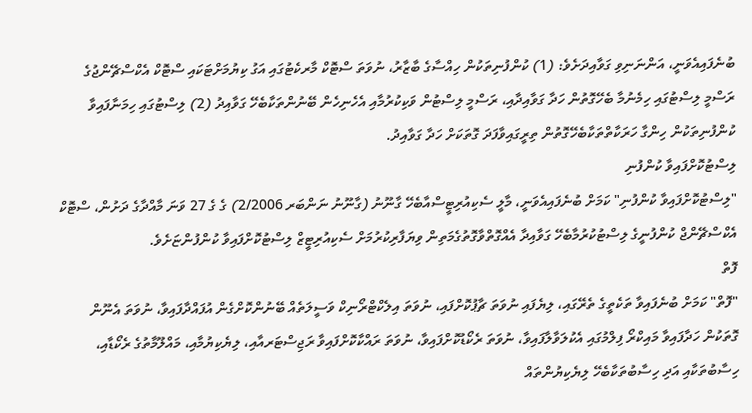ބުނެފައިއެވަނީ، އަންނަނިވި ގަވާއިދަށެވެ: (1) ކުންފުނިތަކުން ހިއްސާގެ ބާޒާރު، ނުވަތަ ސްޓޮކް މާރކެޓުގައި އަގު ކިޔުމަށްޓަކައި ސްޓޮކް އެކްސްޗޭންޖުގެ ރަސްމީ ލިސްޓުގައި ހިމެނުމާ ބެހޭގޮތުން ހަދާ ގަވާއިދާއި، ރަސްމީ ލިސްޓުން ވަކިކުރުމާއި އެހެނިހެން ބޭނުންތަކާބެހޭ ގަވާއިދު (2) ލިސްޓުގައި ހިމަނާފައިވާ ކުންފުނިތަކުން ހިންގާ ހަރަކާތްތަކާބެހޭގޮތުން ތިރީގައިވާފަދަ ގޮތަކަށް ހަދާ ގަވާއިދު.
ލިސްޓުކޮށްފައިވާ ކުންފުނި
"ލިސްޓުކޮށްފައިވާ ކުންފުނި" ކަމަށް ބުނެފައިއެވަނީ، މާލީ ސެކިއުރިޓީސްއާބެހޭ ގާނޫނު (ގާނޫނު ނަންބަރ 2/2006) ގެ ގެ 27 ވަނަ މާއްދާގެ ދަށުން، ސްޓޮކް އެކްސްޗޭންޖް ކުންފުނީގެ ލިސްޓުކުރުމާބެހޭ ގަވާއިދާ އެއްގޮތްވާގޮތުގެމަތިން ވިޔަފާރިކުރުމަށް ސެކިއުރިޓީޒް ލިސްޓުކޮށްފައިވާ ކުންފުންޏަށެވެ.
ފޮތް
"ފޮތް" ކަމަށް ބުނެފައިވާ ތަކެތީގެ ތެރޭގައި، ލިޔެފައި ނުވަތަ ޗާޕުކޮށްފައި، ނުވަތަ އިލެކްޓްރޯނިކް ވަސީލަތެއް ބޭނުންކޮށްގެން އުފައްދާފައިވާ، ނުވަތަ އެނޫން ގޮތަކުން ހަދާފައިވާ މައިކްރޯ ފިލްމުގައި އެކުލަވާލާފައިވާ، ނުވަތަ ރެކޯޑުކޮށްފައިވާ، ނުވަތަ ރައްކާކޮށްފައިވާ ރަޖިސްޓަރއާއި، ލިޔެކިޔުމާއި، މައްލޫމާތުގެ ރެކޯޑާއި، ހިސާބުތަކާއި އަދި ހިސާބުތަކާބެހޭ ލިޔެކިޔުންތައް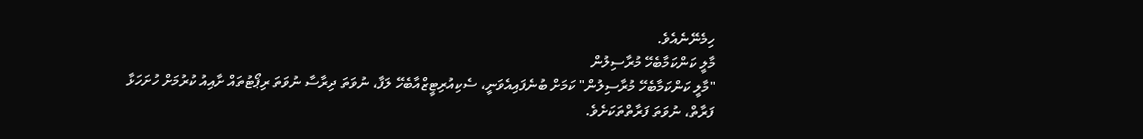ހިމެނޭނެއެވެ.
މާލީ ކަންކަމާބެހޭ މުރާސިލުން
"މާލީ ކަންކަމާބެހޭ މުރާސިލުން" ކަމަށް ބުނެފައިއެވަނީ، ސެކިއުރިޓީޒްއާބެހޭ ލަފާ، ނުވަތަ ދިރާސާ ނުވަތަ ރިޕޯޓުތައް ށާއިއު ކުރުމަށް ހުށަހަޅާ ފަރާތް، ނުވަތަ ފަރާތްތަކަށެވެ.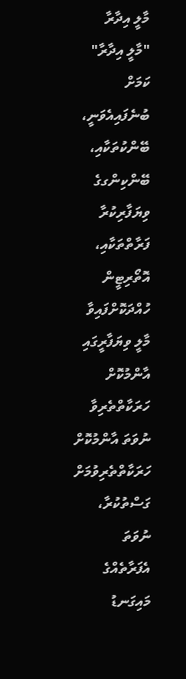މާލީ އިދާރާ
"މާލީ އިދާރާ" ކަމަށް ބުނެފައިއެވަނީ، ބޭންކުތަކާއި، ބޭންކިންގގެ ވިޔަފާރިކުރާ ފަރާތްތަކާއި، އޮތޯރިޓީން ހުއްދަކޮށްފައިވާ މާލީ ވިޔަފާރީގައި އާންމުކޮށް ހަރަކާތްތެރިވާ ނުވަތަ އާންމުކޮށް ހަރަކާތްތެރިވުމަށް ގަސްތުކުރާ، ނުވަތަ އެފަރާތެއްގެ މައިގަނޑު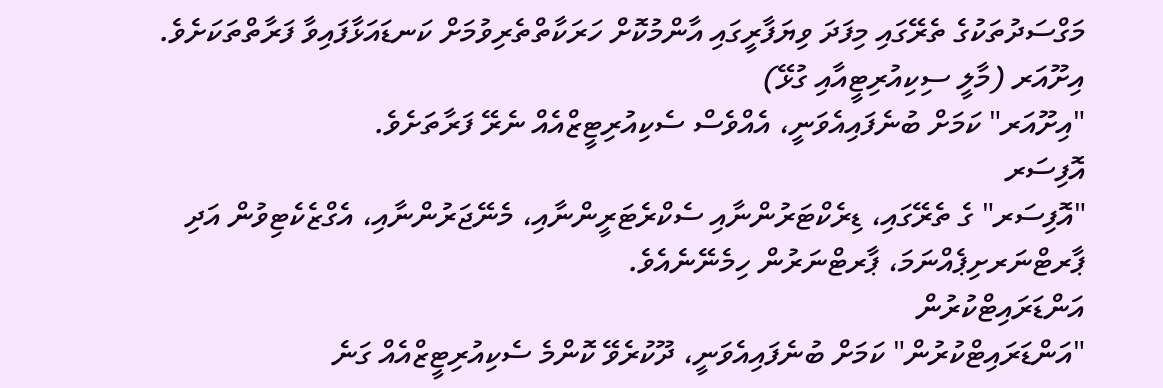މަގްސަދުތަކުގެ ތެރޭގައި މިފަދަ ވިޔަފާރީގައި އާންމުކޮށް ހަރަކާތްތެރިވުމަށް ކަނޑައަޅާފައިވާ ފަރާތްތަކަށެވެ.
އިށޫއަރ (މާލީ ސިކިއުރިޓީއާއި ގުޅޭ)
"އިށޫއަރ" ކަމަށް ބުނެފައިއެވަނީ، އެއްވެސް ސެކިއުރިޓީޒްއެއް ނެރޭ ފަރާތަށެވެ.
އޮފިސަރ
"އޮފިސަރ" ގެ ތެރޭގައި، ޑިރެކްޓަރުންނާއި ސެކްރެޓަރީންނާއި، މެނޭޖަރުންނާއި، އެގްޒެކެޓިވުން އަދި ޕާރޓްނަރށިޕެއްނަމަ، ޕާރޓްނަރުން ހިމެނޭނެއެވެ.
އަންޑަރައިޓްކުރުން
"އަންޑަރައިޓްކުރުން" ކަމަށް ބުނެފައިއެވަނީ، ދޫކުރެވޭ ކޮންމެ ސެކިއުރިޓީޒްއެއް ގަނެ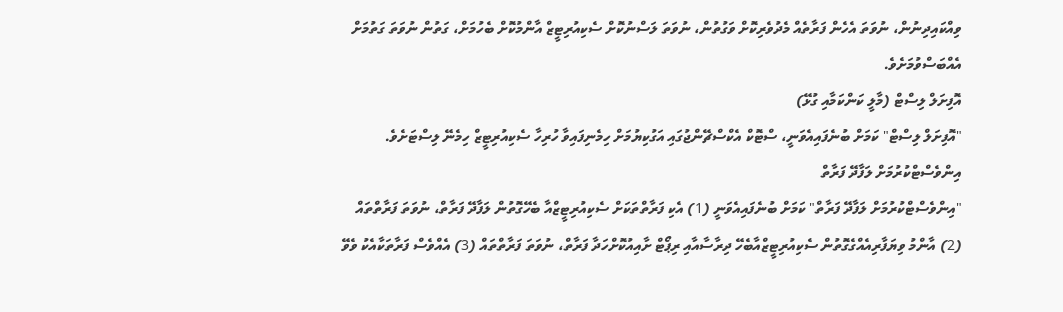ވިއްކައިދިނުން، ނުވަތަ އެހެން ފަރާތެއް މެދުވެރިކޮށް ވަގުތުން، ނުވަތަ ލަސްނުކޮށް ސެކިއުރިޓީޒް އާންމުކޮށް ބެހުމަށް، ގަތުން ނުވަތަ ގަތުމަށް އެއްބަސްވުމަށެވެ.
އޮފިށަލް ލިސްޓް (މާލީ ކަންކަމާއި ގުޅޭ)
"އޮފިށަލް ލިސްޓް" ކަމަށް ބުނެފައިއެވަނީ، ސްޓޮކް އެކްސްޗޭންޖުގައި އަގުކިޔުމަށް ހިމެނިފައިވާ ހުރިހާ ސެކިއުރިޓީޒް ހިމެނޭ ލިސްޓަށެވެ.
އިންވެސްޓްކުރުމަށް ލަފާދޭ ފަރާތް
"އިންވެސްޓްކުރުމަށް ލަފާދޭ ފަރާތް" ކަމަށް ބުނެފައިއެވަނީ (1) އެކި ފަރާތްތަކަށް ސެކިއުރިޓީޒްއާ ބެހޭގޮތުން ލަފާދޭ ފަރާތް، ނުވަތަ ފަރާތްތައް (2) އާންމު ވިޔަފާރިއެއްގެގޮތުން ސެކިއުރިޓީޒްއާބެހޭ ދިރާސާއާއި ރިޕޯޓް ށާއިއުކޮށްހަދާ ފަރާތް، ނުވަތަ ފަރާތްތައް (3) އެއްވެސް ފަރާތަކާއެކު ވެވޭ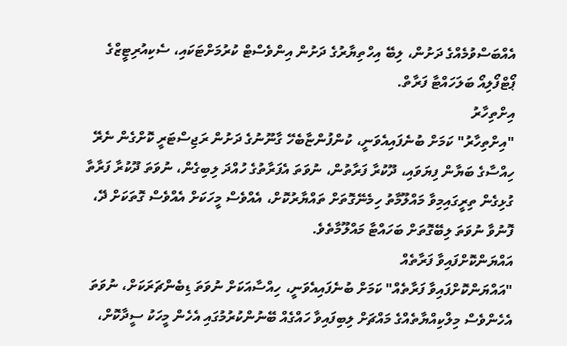އެއްބަސްވުމެއްގެ ދަށުން، ލިބޭ އިހްތިޔާރުގެ ދަށުން އިންވެސްޓް ކުރުމަށްޓަކައި، ސެކިއުރިޓީޒްގެ ޕޯޓްފޯލިއޯ ބަލަހައްޓާ ފަރާތް.
އިށްތިހާރު
"އިށްތިހާރު" ކަމަށް ބުނެފައިއެވަނީ، ކުންފުންޏާބެހޭ ގާނޫނުގެ ދަށުން ރަޖިސްޓަރީ ކޮށްގެން ނެރޭ ހިއްސާގެ ބަޔާން ފިޔަވައި، ދޫކުރާ ފަރާތުން، ނުވަތަ އެފަރާތުގެ ހުއްދަ ލިބިގެން، ނުވަތަ ދޫކުރާ ފަރާތާ ގުޅިގެން ތިރީގައިމިވާ މައްލޫމާތު ހިމެނޭގޮތަށް ތައްޔާރުކޮށް، އެއްވެސް މީހަކަށް އެއްވެސް ގޮތަކަށް ދޭ، ފޮނުވާ ނުވަތަ ލިބޭގޮތަށް ބަހައްޓާ މައްލޫމާތެވެ.
އައްޔަންކޮށްފައިވާ ފަރާތެއް
"އައްޔަންކޮށްފައިވާ ފަރާތެއް" ކަމަށް ބުނެފައިއެވަނީ، ހިއްސާއަކަށް ނުވަތަ ޑިބެންޗަރަކަށް، ނުވަތަ އެހެންވެސް މިލްކިއްޔާތެއްގެ މައްޗަށް ލިބިފައިވާ ހައްގެއް ބޭނުންކުރުމުގައި އެހެން މީހަކު ސީދާކޮށް،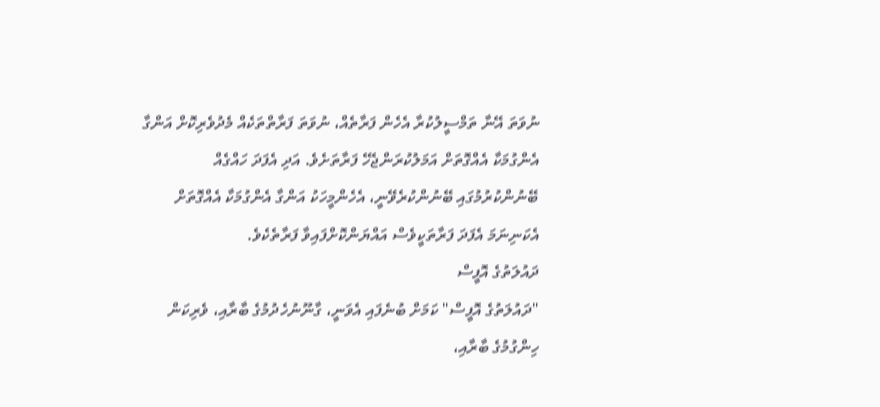ނުވަތަ އޭނާ ތަމްސީލުކުރާ އެހެން ފަރާތެއް، ނުވަތަ ފަރާތްތަކެއް މެދުވެރިކޮށް އަންގާ އެންގުމަކާ އެއްގޮތަށް އަމަލުކުރަންޖެހޭ ފަރާތަށެވެ. އަދި އެފަދަ ހައްގެއް ބޭނުންކުރުމުގައި ބޭނުންކުރެވޭނީ، އެހެންމީހަކު އަންގާ އެންގުމަކާ އެއްގޮތަށް އެކަނިނަމަ އެފަދަ ފަރާތަކީވެސް އައްޔަންކޮށްފައިވާ ފަރާތެކެވެ.
ދައުލަތުގެ އޮފީސް
"ދައުލަތުގެ އޮފީސް" ކަމަށް ބުނެފައި އެވަނީ، ގާނޫނުހެދުމުގެ ބާރާއި، ވެރިކަން ހިންގުމުގެ ބާރާއި،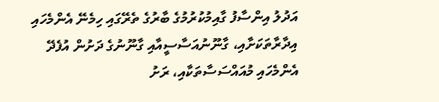އަދުލު އިންސާފު ގާއިމުކުރުމުގެ ބާރުގެ ތެރޭގައި ހިމެނޭ އެންމެހައި އިދާރާތަކަށާއި، ގާނޫނުއަސާސީއާއި ގާނޫނުގެ ދަށުން އުފެދޭ އެންމެހައި މުއައްސަސާތަކާއި، ރަށު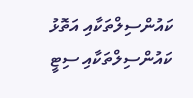ކައުންސިލްތަކާއި އަތޮޅު ކައުންސިލްތަކާއި ސިޓީ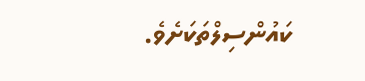ކައުންސިލްތަކަށެވެ.